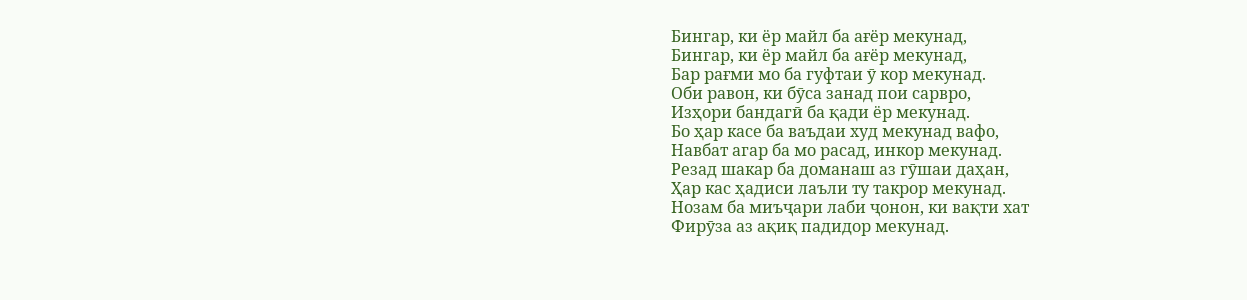Бингар, ки ёр майл ба ағёр мекунад,
Бингар, ки ёр майл ба ағёр мекунад,
Бар рағми мо ба гуфтаи ӯ кор мекунад.
Оби равон, ки бӯса занад пои сарвро,
Изҳори бандагӣ ба қади ёр мекунад.
Бо ҳар касе ба ваъдаи худ мекунад вафо,
Навбат агар ба мо расад, инкор мекунад.
Резад шакар ба доманаш аз гӯшаи даҳан,
Ҳар кас ҳадиси лаъли ту такрор мекунад.
Нозам ба миъҷари лаби ҷонон, ки вақти хат
Фирӯза аз ақиқ падидор мекунад.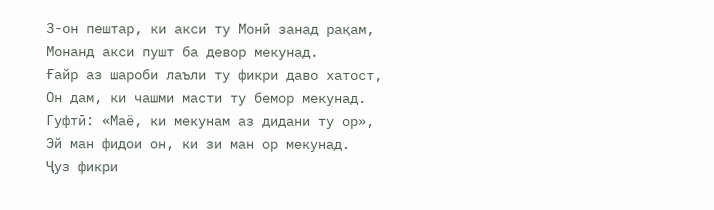З-он пештар, ки акси ту Монӣ занад рақам,
Монанд акси пушт ба девор мекунад.
Ғайр аз шароби лаъли ту фикри даво хатост,
Он дам, ки чашми масти ту бемор мекунад.
Гуфтӣ: «Маё, ки мекунам аз дидани ту ор»,
Эй ман фидои он, ки зи ман ор мекунад.
Ҷуз фикри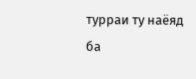турраи ту наёяд ба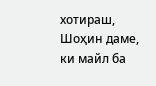хотираш,
Шоҳин даме, ки майл ба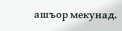ашъор мекунад.